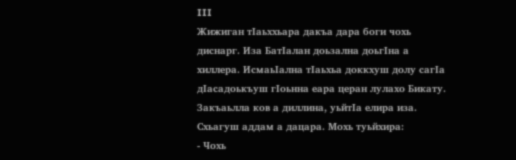III
Жижиган тIаьххьара дакъа дара боги чохь диснарг. Иза БатIалан доьзална доьгIна а хиллера. ИсмаьIална тIаьхьа доккхуш долу сагIа дIасадоькъуш гIоьнна еара церан лулахо Бикату. Закъаьлла ков а диллина, уьйтIа елира иза. Схьагуш аддам а дацара. Мохь туьйхира:
- Чохь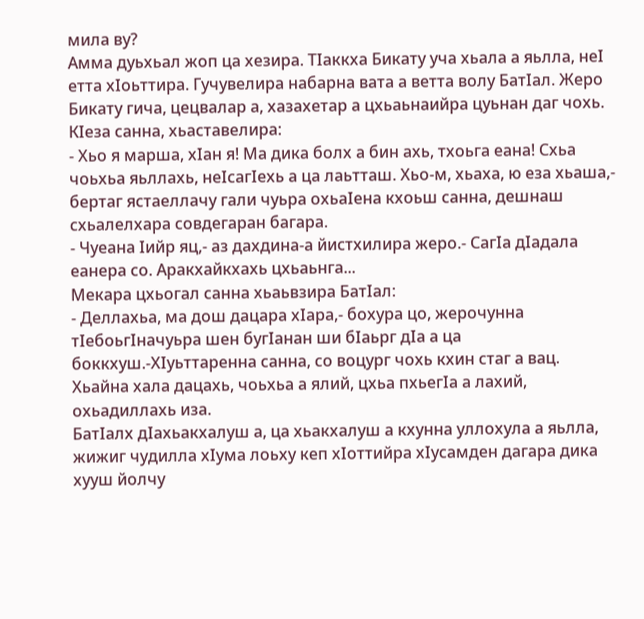мила ву?
Амма дуьхьал жоп ца хезира. ТIаккха Бикату уча хьала а яьлла, неI етта хIоьттира. Гучувелира набарна вата а ветта волу БатIал. Жеро Бикату гича, цецвалар а, хазахетар а цхьаьнаийра цуьнан даг чохь. КIеза санна, хьаставелира:
- Хьо я марша, хIан я! Ма дика болх а бин ахь, тхоьга еана! Схьа чоьхьа яьллахь, неIсагIехь а ца лаьтташ. Хьо-м, хьаха, ю еза хьаша,- бертаг ястаеллачу гали чуьра охьаIена кхоьш санна, дешнаш схьалелхара совдегаран багара.
- Чуеана Iийр яц,- аз дахдина-а йистхилира жеро.- СагIа дIадала еанера со. Аракхайкхахь цхьаьнга...
Мекара цхьогал санна хьаьвзира БатIал:
- Деллахьа, ма дош дацара хIара,- бохура цо, жерочунна тIебоьгIначуьра шен бугIанан ши бIаьрг дIа а ца боккхуш.-ХIуьттаренна санна, со воцург чохь кхин стаг а вац. Хьайна хала дацахь, чоьхьа а ялий, цхьа пхьегIа а лахий, охьадиллахь иза.
БатIалх дIахьакхалуш а, ца хьакхалуш а кхунна уллохула а яьлла, жижиг чудилла хIума лоьху кеп хIоттийра хIусамден дагара дика хууш йолчу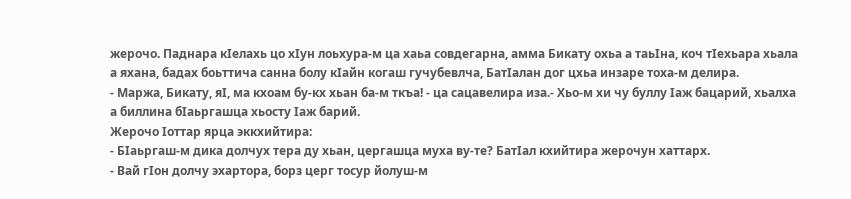жерочо. Паднара кIелахь цо хIун лоьхура-м ца хаьа совдегарна, амма Бикату охьа а таьIна, коч тIехьара хьала а яхана, бадах боьттича санна болу кIайн когаш гучубевлча, БатIалан дог цхьа инзаре тоха-м делира.
- Маржа, Бикату, яI, ма кхоам бу-кх хьан ба-м ткъа! - ца сацавелира иза.- Хьо-м хи чу буллу Iаж бацарий, хьалха а биллина бIаьргашца хьосту Iаж барий.
Жерочо Iоттар ярца эккхийтира:
- БIаьргаш-м дика долчух тера ду хьан, цергашца муха ву-те? БатIал кхийтира жерочун хаттарх.
- Вай гIон долчу эхартора, борз церг тосур йолуш-м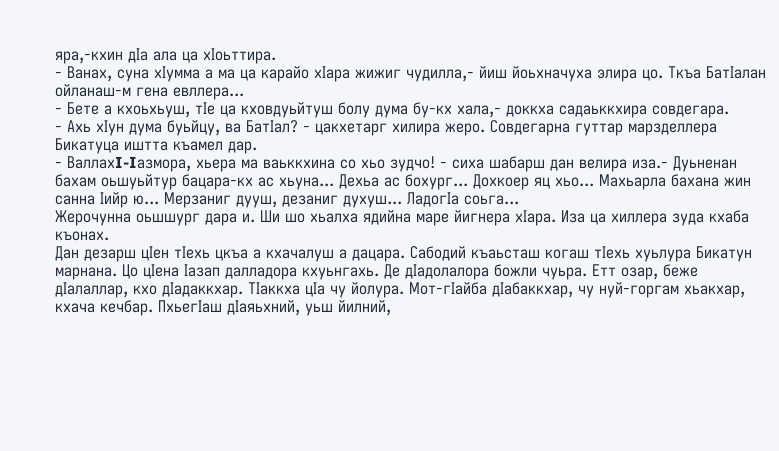яра,-кхин дIа ала ца хIоьттира.
- Ванах, суна хIумма а ма ца карайо хIара жижиг чудилла,- йиш йоьхначуха элира цо. Ткъа БатIалан ойланаш-м гена евллера...
- Бете а кхоьхьуш, тIе ца кховдуьйтуш болу дума бу-кх хала,- доккха садаьккхира совдегара.
- Ахь хIун дума буьйцу, ва БатIал? - цакхетарг хилира жеро. Совдегарна гуттар марзделлера Бикатуца иштта къамел дар.
- ВаллахI-Iазмора, хьера ма ваьккхина со хьо зудчо! - сиха шабарш дан велира иза.- Дуьненан бахам оьшуьйтур бацара-кх ас хьуна... Дехьа ас бохург... Дохкоер яц хьо... Махьарла бахана жин санна Iийр ю... Мерзаниг дууш, дезаниг духуш... ЛадогIа соьга...
Жерочунна оьшшург дара и. Ши шо хьалха ядийна маре йигнера хIара. Иза ца хиллера зуда кхаба къонах.
Дан дезарш цIен тIехь цкъа а кхачалуш а дацара. Сабодий къаьсташ когаш тIехь хуьлура Бикатун марнана. Цо цIена Iазап далладора кхуьнгахь. Де дIадолалора божли чуьра. Етт озар, беже дIалаллар, кхо дIадаккхар. ТIаккха цIа чу йолура. Мот-гIайба дIабаккхар, чу нуй-горгам хьакхар, кхача кечбар. ПхьегIаш дIаяьхний, уьш йилний,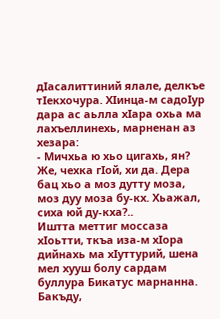дIасалиттиний ялале, делкъе тIекхочура. ХIинца-м садоIур дара ас аьлла хIара охьа ма лахъеллинехь, марненан аз хезара:
- Мичхьа ю хьо цигахь, ян? Же, чехка гIой, хи да. Дера бац хьо а моз дутту моза, моз дуу моза бу-кх. Хьажал, сиха юй ду-кха?..
Иштта меттиг моссаза хIоьтти, ткъа иза-м хIора дийнахь ма хIуттурий, шена мел хууш болу сардам буллура Бикатус марнанна. Бакъду,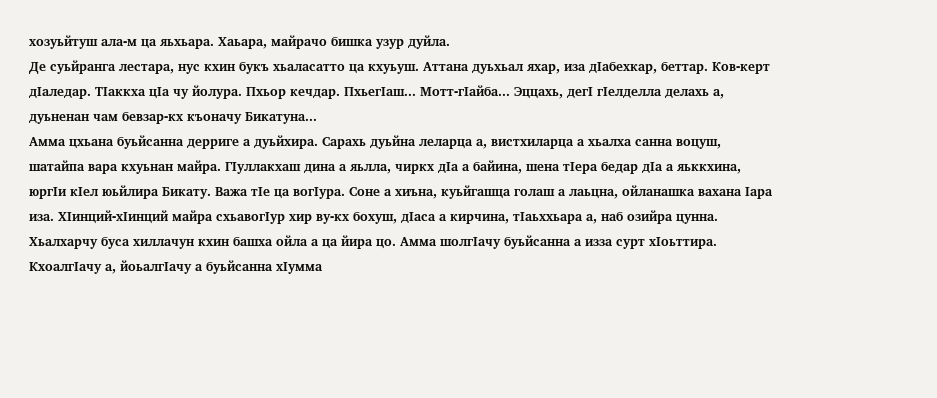хозуьйтуш ала-м ца яьхьара. Хаьара, майрачо бишка узур дуйла.
Де суьйранга лестара, нус кхин букъ хьаласатто ца кхуьуш. Аттана дуьхьал яхар, иза дIабехкар, беттар. Ков-керт дIаледар. ТIаккха цIа чу йолура. Пхьор кечдар. ПхьегIаш... Мотт-гIайба... Эццахь, дегI гIелделла делахь а, дуьненан чам бевзар-кх къоначу Бикатуна...
Амма цхьана буьйсанна дерриге а дуьйхира. Сарахь дуьйна леларца а, вистхиларца а хьалха санна воцуш, шатайпа вара кхуьнан майра. ГIуллакхаш дина а яьлла, чиркх дIа а байина, шена тIера бедар дIа а яьккхина, юргIи кIел юьйлира Бикату. Важа тIе ца вогIура. Соне а хиъна, куьйгашца голаш а лаьцна, ойланашка вахана Iара иза. ХIинций-хIинций майра схьавогIур хир ву-кх бохуш, дIаса а кирчина, тIаьххьара а, наб озийра цунна. Хьалхарчу буса хиллачун кхин башха ойла а ца йира цо. Амма шолгIачу буьйсанна а изза сурт хIоьттира. КхоалгIачу а, йоьалгIачу а буьйсанна хIумма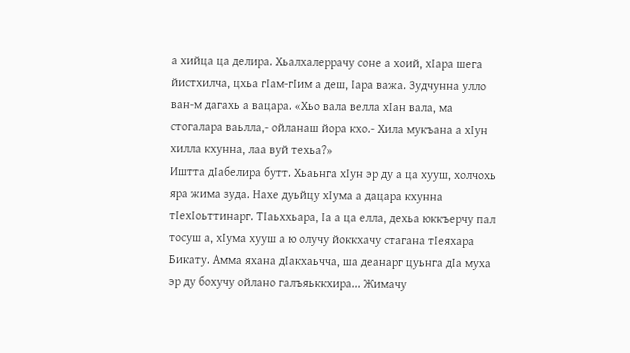а хийца ца делира. Хьалхалеррачу соне а хоий, хIара шега йистхилча, цхьа гIам-гIим а деш, Iара важа. Зудчунна улло ван-м дагахь а вацара. «Хьо вала велла хIан вала, ма стогалара ваьлла,- ойланаш йора кхо.- Хила мукъана а хIун хилла кхунна, лаа вуй техьа?»
Иштта дIабелира бутт. Хьаьнга хIун эр ду а ца хууш, холчохь яра жима зуда. Нахе дуьйцу хIума а дацара кхунна тIехIоьттинарг. ТIаьххьара, Iа а ца елла, дехьа юккъерчу пал тосуш а, хIума хууш а ю олучу йоккхачу стагана тIеяхара Бикату. Амма яхана дIакхаьчча, ша деанарг цуьнга дIа муха эр ду бохучу ойлано галъяьккхира... Жимачу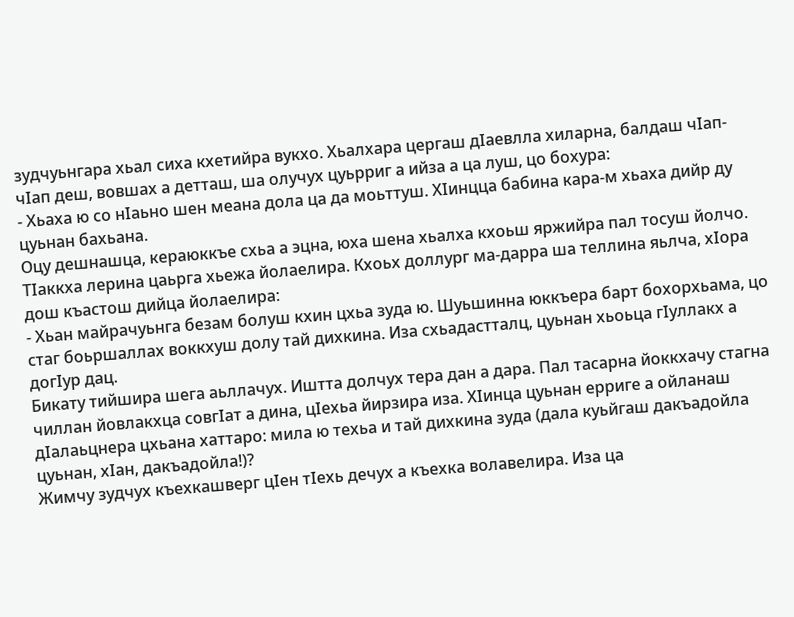зудчуьнгара хьал сиха кхетийра вукхо. Хьалхара цергаш дIаевлла хиларна, балдаш чIап-чIап деш, вовшах а детташ, ша олучух цуьрриг а ийза а ца луш, цо бохура:
- Хьаха ю со нIаьно шен меана дола ца да моьттуш. ХIинцца бабина кара-м хьаха дийр ду цуьнан бахьана.
Оцу дешнашца, кераюккъе схьа а эцна, юха шена хьалха кхоьш яржийра пал тосуш йолчо. ТIаккха лерина цаьрга хьежа йолаелира. Кхоьх доллург ма-дарра ша теллина яьлча, хIора дош къастош дийца йолаелира:
- Хьан майрачуьнга безам болуш кхин цхьа зуда ю. Шуьшинна юккъера барт бохорхьама, цо стаг боьршаллах воккхуш долу тай дихкина. Иза схьадастталц, цуьнан хьоьца гIуллакх а догIур дац.
Бикату тийшира шега аьллачух. Иштта долчух тера дан а дара. Пал тасарна йоккхачу стагна чиллан йовлакхца совгIат а дина, цIехьа йирзира иза. ХIинца цуьнан ерриге а ойланаш дIалаьцнера цхьана хаттаро: мила ю техьа и тай дихкина зуда (дала куьйгаш дакъадойла цуьнан, хIан, дакъадойла!)?
Жимчу зудчух къехкашверг цIен тIехь дечух а къехка волавелира. Иза ца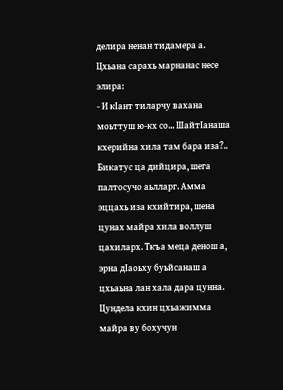делира ненан тидамера а. Цхьана сарахь марнанас несе элира:
- И кIант тиларчу вахана моьттуш ю-кх со... ШайтIанаша кхерийна хила там бара иза?..
Бикатус ца дийцира, шега палтосучо аьлларг. Амма эццахь иза кхийтира, шена цунах майра хила воллуш цахиларх. Ткъа меца денош а, эрна дIаоьху буьйсанаш а цхьаьна лан хала дара цунна. Цундела кхин цхьажимма майра ву бохучун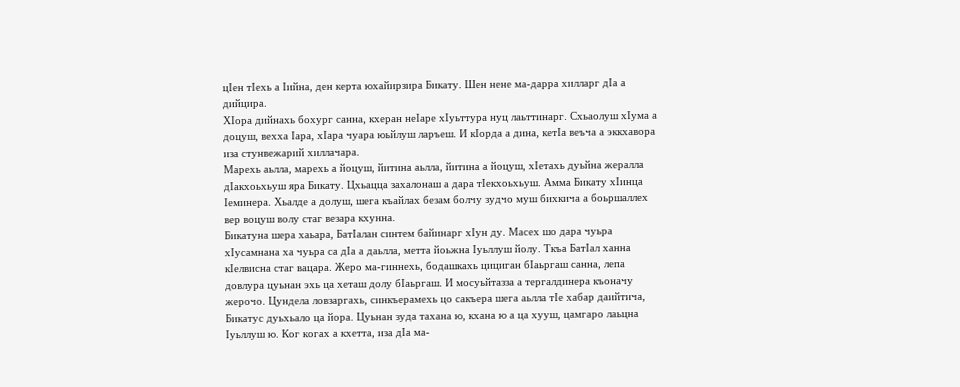цIен тIехь а Iийна, ден керта юхайирзира Бикату. Шен нене ма-дарра хилларг дIа а дийцира.
ХIора дийнахь бохург санна, кхеран неIаре хIуьттура нуц лаьттинарг. Схьаолуш хIума а доцуш, вехха Iара, хIара чуара юьйлуш ларъеш. И кIорда а дина, кетIа веъча а эккхавора иза стунвежарий хиллачара.
Марехь аьлла, марехь а йоцуш, йитина аьлла, йитина а йоцуш, хIетахь дуьйна жералла дIакхоьхьуш яра Бикату. Цхьацца захалонаш а дара тIекхоьхьуш. Амма Бикату хIинца Iеминера. Хьалде а долуш, шега къайлах безам болчу зудчо муш бихкича а боьршаллех вер воцуш волу стаг везара кхунна.
Бикатуна шера хаьара, БатIалан синтем байинарг хIун ду. Масех шо дара чуьра хIусамнана ха чуьра са дIа а даьлла, метта йоьжна Iуьллуш йолу. Ткъа БатIал ханна кIелвисна стаг вацара. Жеро ма-гиннехь, бодашкахь цициган бIаьргаш санна, лепа довлура цуьнан эхь ца хеташ долу бIаьргаш. И мосуьйтазза а тергалдинера къоначу жерочо. Цундела ловзаргахь, синкъерамехь цо сакъера шега аьлла тIе хабар даийтича, Бикатус дуьхьало ца йора. Цуьнан зуда тахана ю, кхана ю а ца хууш, цамгаро лаьцна Iуьллуш ю. Ког когах а кхетта, иза дIа ма-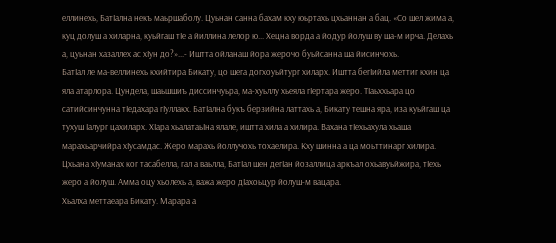еллинехь, БатIална некъ маьршаболу. Цуьнан санна бахам кху юьртахь цхьаннан а бац. «Со шел жима а, куц долуш а хиларна, куьйгаш тIе а йиллина лелор ю... Хецна ворда а йодур йолуш ву ша-м ирча. Делахь а, цуьнан хазаллех ас хIун до?»...- Иштта ойланаш йора жерочо буьйсанна ша йисинчохь.
БатIал ле ма-веллинехь кхийтира Бикату, цо шега догхоуьйтург хиларх. Иштта бегIийла меттиг кхин ца яла атарлора. Цундела, шаьшшиъ диссинчуьра, ма-хуьллу хьеяла гIертара жеро. ТIаьххьара цо сатийсинчунна тIедахара гIуллакх. БатIална букъ берзийна латтахь а, Бикату тешна яра, иза куьйгаш ца тухуш Iалург цахиларх. ХIара хьалатаьIна ялале, иштта хила а хилира. Вахана тIехьахула хьаша марахьарчийра хIусамдас. Жеро марахь йоллучохь тохаелира. Кху шинна а ца моьттинарг хилира. Цхьана хIуманах ког тасабелла, гал а ваьлла, БатIал шен дегIан йозаллица аркъал охьавуьйжира, тIехь жеро а йолуш. Амма оцу хьолехь а, важа жеро дIахоьцур йолуш-м вацара.
Хьалха меттаеара Бикату. Марара а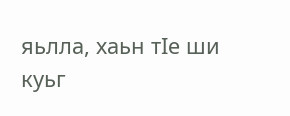яьлла, хаьн тIе ши куьг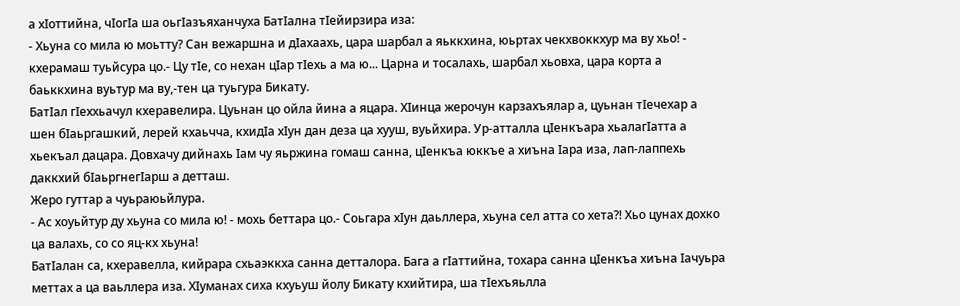а хIоттийна, чIогIа ша оьгIазъяханчуха БатIална тIейирзира иза:
- Хьуна со мила ю моьтту? Сан вежаршна и дIахаахь, цара шарбал а яьккхина, юьртах чекхвоккхур ма ву хьо! - кхерамаш туьйсура цо.- Цу тIе, со нехан цIар тIехь а ма ю... Царна и тосалахь, шарбал хьовха, цара корта а баьккхина вуьтур ма ву,-тен ца туьгура Бикату.
БатIал гIеххьачул кхеравелира. Цуьнан цо ойла йина а яцара. ХIинца жерочун карзахъялар а, цуьнан тIечехар а шен бIаьргашкий, лерей кхаьчча, кхидIа хIун дан деза ца хууш, вуьйхира. Ур-атталла цIенкъара хьалагIатта а хьекъал дацара. Довхачу дийнахь Iам чу яьржина гомаш санна, цIенкъа юккъе а хиъна Iара иза, лап-лаппехь даккхий бIаьргнегIарш а детташ.
Жеро гуттар а чуьраюьйлура.
- Ас хоуьйтур ду хьуна со мила ю! - мохь беттара цо.- Соьгара хIун даьллера, хьуна сел атта со хета?! Хьо цунах дохко ца валахь, со со яц-кх хьуна!
БатIалан са, кхеравелла, кийрара схьаэккха санна детталора. Бага а гIаттийна, тохара санна цIенкъа хиъна Iачуьра меттах а ца ваьллера иза. ХIуманах сиха кхуьуш йолу Бикату кхийтира, ша тIехъяьлла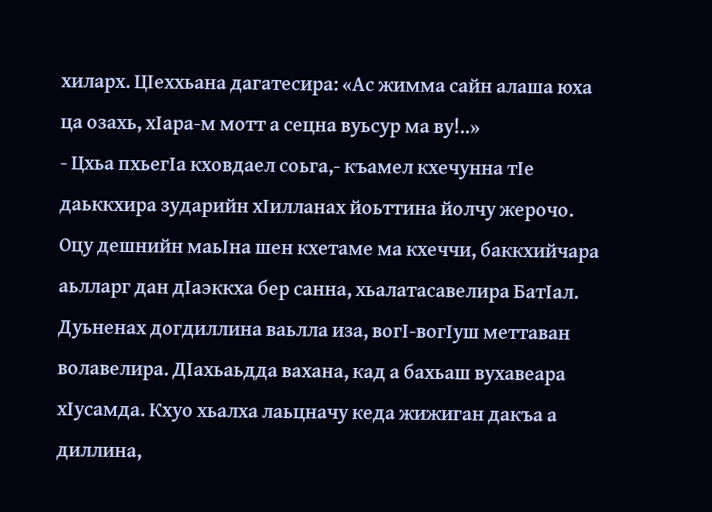хиларх. ЦIеххьана дагатесира: «Ас жимма сайн алаша юха ца озахь, хIара-м мотт а сецна вуьсур ма ву!..»
- Цхьа пхьегIа кховдаел соьга,- къамел кхечунна тIе даьккхира зударийн хIилланах йоьттина йолчу жерочо.
Оцу дешнийн маьIна шен кхетаме ма кхеччи, баккхийчара аьлларг дан дIаэккха бер санна, хьалатасавелира БатIал. Дуьненах догдиллина ваьлла иза, вогI-вогIуш меттаван волавелира. ДIахьаьдда вахана, кад а бахьаш вухавеара хIусамда. Кхуо хьалха лаьцначу кеда жижиган дакъа а диллина,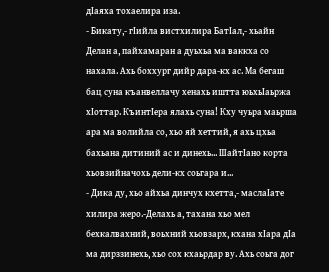дIаяха тохаелира иза.
- Бикату,- гIийла вистхилира БатIал,- хьайн Делан а, пайхамаран а дуьхьа ма ваккха со нахала. Ахь боххург дийр дара-кх ас. Ма бегаш бац суна къанвеллачу хенахь иштта юьхьIаьржа хIоттар. КъинтIера ялахь суна! Кху чуьра маьрша ара ма волийла со, хьо яй хеттий, я ахь цхьа бахьана дитиний ас и динехь... ШайтIано корта хьовзийначохь дели-кх соьгара и...
- Дика ду, хьо айхьа динчух кхетта,- маслаIате хилира жеро.-Делахь а, тахана хьо мел бехкалвахний, воьхний хьовзарх, кхана хIара дIа ма дирззинехь, хьо сох кхаьрдар ву. Ахь соьга дог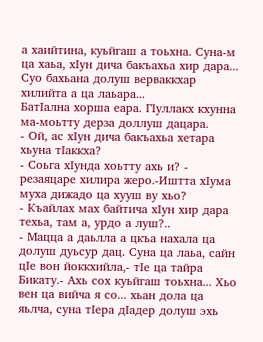а хаийтина, куьйгаш а тоьхна. Суна-м ца хаьа, хIун дича бакъахьа хир дара... Суо бахьана долуш верваккхар хилийта а ца лаьара...
БатIална хорша еара. ГIуллакх кхунна ма-моьтту дерза доллуш дацара.
- Ой, ас хIун дича бакъахьа хетара хьуна тIаккха?
- Соьга хIунда хоьтту ахь и? - резаяцаре хилира жеро.-Иштта хIума муха дижадо ца хууш ву хьо?
- Къайлах мах байтича хIун хир дара техьа, там а, урдо а луш?..
- Мацца а даьлла а цкъа нахала ца долуш дуьсур дац. Суна ца лаьа, сайн цIе вон йоккхийла,- тIе ца тайра Бикату.- Ахь сох куьйгаш тоьхна... Хьо вен ца вийча я со... хьан дола ца яьлча, суна тIера дIадер долуш эхь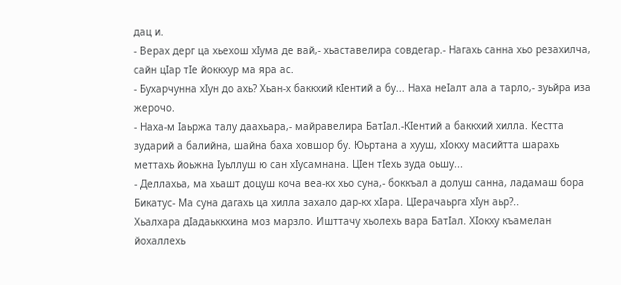дац и.
- Верах дерг ца хьехош хIума де вай,- хьаставелира совдегар.- Нагахь санна хьо резахилча, сайн цIар тIе йоккхур ма яра ас.
- Бухарчунна хIун до ахь? Хьан-х баккхий кIентий а бу... Наха неIалт ала а тарло,- зуьйра иза жерочо.
- Наха-м Iаьржа талу даахьара,- майравелира БатIал.-КIентий а баккхий хилла. Кестта зударий а балийна, шайна баха ховшор бу. Юьртана а хууш, хIокху масийтта шарахь меттахь йоьжна Iуьллуш ю сан хIусамнана. ЦIен тIехь зуда оьшу...
- Деллахьа, ма хьашт доцуш коча веа-кх хьо суна,- боккъал а долуш санна, ладамаш бора Бикатус- Ма суна дагахь ца хилла захало дар-кх хIара. ЦIерачаьрга хIун аьр?..
Хьалхара дIадаьккхина моз марзло. Ишттачу хьолехь вара БатIал. ХIокху къамелан йохаллехь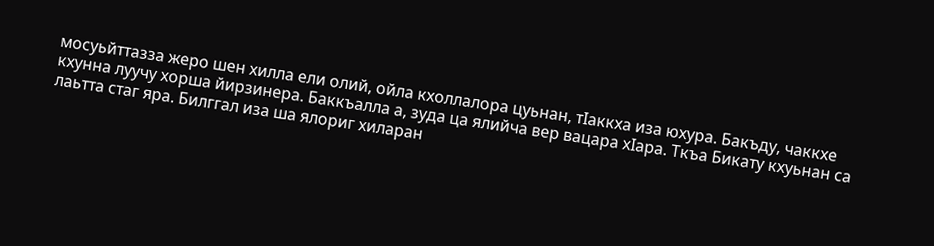мосуьйттазза жеро шен хилла ели олий, ойла кхоллалора цуьнан, тIаккха иза юхура. Бакъду, чаккхе кхунна луучу хорша йирзинера. Баккъалла а, зуда ца ялийча вер вацара хIара. Ткъа Бикату кхуьнан са лаьтта стаг яра. Билггал иза ша ялориг хиларан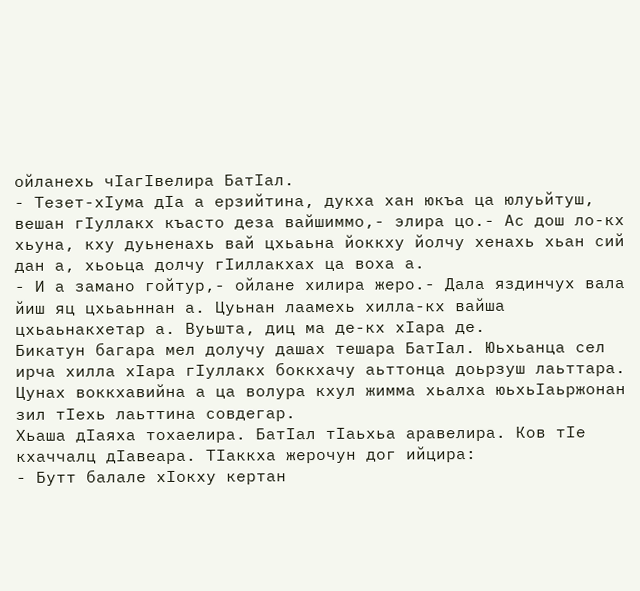ойланехь чIагIвелира БатIал.
- Тезет-хIума дIа а ерзийтина, дукха хан юкъа ца юлуьйтуш, вешан гIуллакх къасто деза вайшиммо,- элира цо.- Ас дош ло-кх хьуна, кху дуьненахь вай цхьаьна йоккху йолчу хенахь хьан сий дан а, хьоьца долчу гIиллакхах ца воха а.
- И а замано гойтур,- ойлане хилира жеро.- Дала яздинчух вала йиш яц цхьаьннан а. Цуьнан лаамехь хилла-кх вайша цхьаьнакхетар а. Вуьшта, диц ма де-кх хIара де.
Бикатун багара мел долучу дашах тешара БатIал. Юьхьанца сел ирча хилла хIара гIуллакх боккхачу аьттонца доьрзуш лаьттара. Цунах воккхавийна а ца волура кхул жимма хьалха юьхьIаьржонан зил тIехь лаьттина совдегар.
Хьаша дIаяха тохаелира. БатIал тIаьхьа аравелира. Ков тIе кхаччалц дIавеара. ТIаккха жерочун дог ийцира:
- Бутт балале хIокху кертан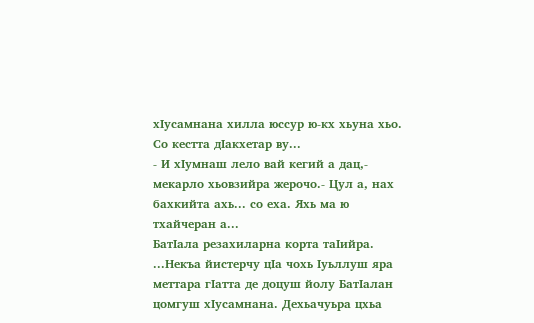хIусамнана хилла юссур ю-кх хьуна хьо. Со кестта дIакхетар ву...
- И хIумнаш лело вай кегий а дац,- мекарло хьовзийра жерочо.- Цул а, нах бахкийта ахь... со еха. Яхь ма ю тхайчеран а...
БатIала резахиларна корта таIийра.
...Некъа йистерчу цIа чохь Iуьллуш яра меттара гIатта де доцуш йолу БатIалан цомгуш хIусамнана. Дехьачуьра цхьа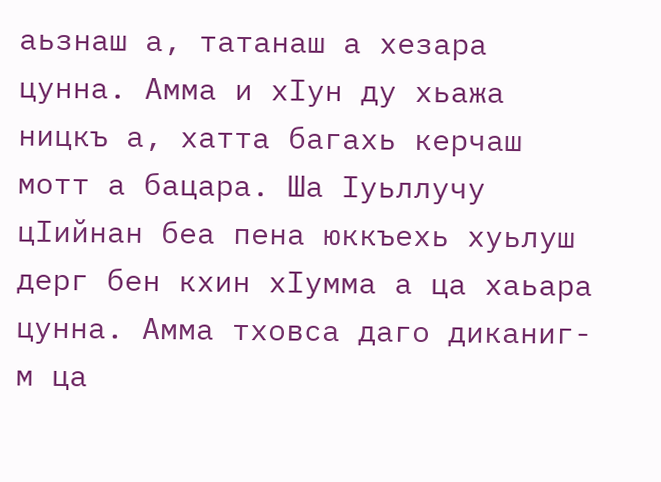аьзнаш а, татанаш а хезара цунна. Амма и хIун ду хьажа ницкъ а, хатта багахь керчаш мотт а бацара. Ша Iуьллучу цIийнан беа пена юккъехь хуьлуш дерг бен кхин хIумма а ца хаьара цунна. Амма тховса даго диканиг-м ца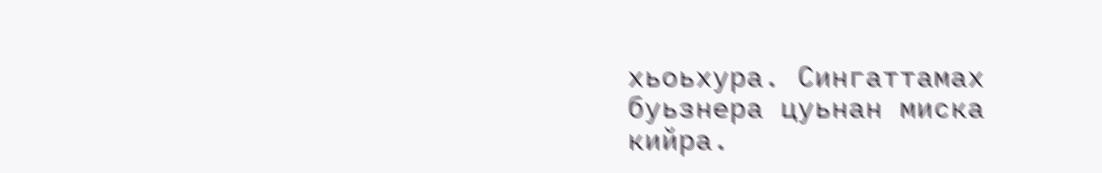хьоьхура. Сингаттамах буьзнера цуьнан миска кийра.